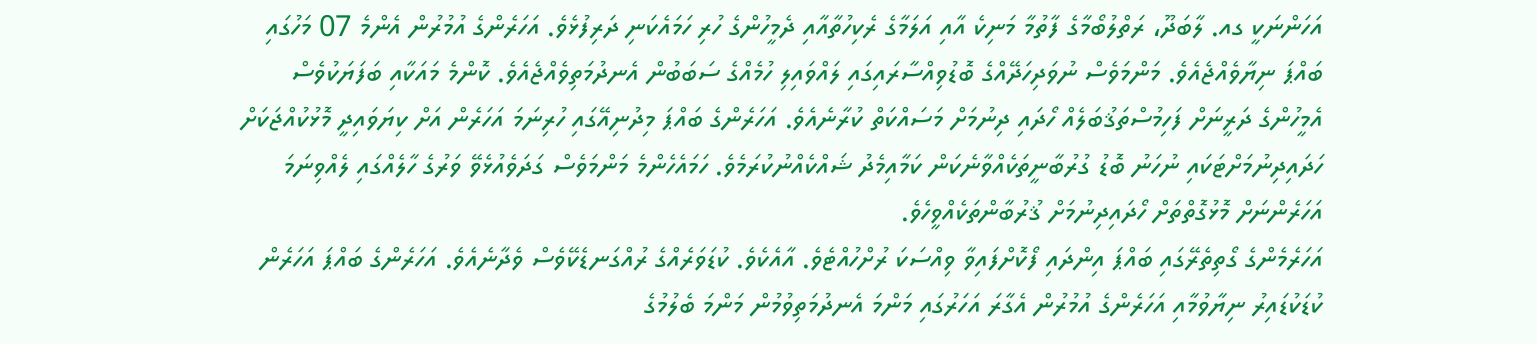އަހަންނަކީ ގއ. ލާބަދޫ، ރަތްލުބޯމާގެ ފާތުމާ މަނިކެ އާއި އަލަމާގެ ރެކިހުތާއާއި ދެމީހުންގެ ހުރި ހަމައެކަނި ދަރިފުޅެވެ. އަހަރެންގެ އުމުރުން އެންމެ 07 މަހުގައި ބައްޕަ ނިޔާވެއްޖެއެވެ. މަންމަވެސް ނުވަދިހަދޭއްގެ ބޮޑުވިއްސާރައިގައި ލައްވައިލި ހުމެއްގެ ސަބަބުން އެނދުމަތިވެއްޖެއެވެ. ކޮންމެ މައަކާއި ބަފަޔަކުވެސް އެމީހުންގެ ދަރީނަށް ފަހިމުސްތަޤުބަލެއް ހޯދައި ދިނުމަށް މަސައްކަތް ކުރާނެއެވެ. އަހަރެންގެ ބައްޕަ މިދުނިއޭގައި ހުރިނަމަ އަހަރެން އަށް ކިޔަވައިދީ މޮޅުކުއްޖަކަށް ހަދައިދިނުމަށްޓަކައި ނުހަނު ބޮޑު ގުރުބާނީތަކެއްވާނެކަން ކަމާއިމެދު ޝައްކެއްނުކުރަމެވެ. ހަމައެހެންމެ މަންމަވެސް ގަދަވެއުޅެވޭ ވަރުގެ ހާލެއްގައި ލެއްވިނަމަ އަހަރެންނަށް މޮޅުގޮތްތަށް ހޯދައިދިނުމަށް ޤުރުބާންތަކެއްވީހެވެ.
އަހަރެމެންގެ ގޯތިތެރޭގައި ބައްޕަ އިންދައި ފޯކޮށްފައިވާ ވިއްސަކަ ރުށްހުއްޓެވެ. އާއެކެވެ. ކުޑަވަރެއްގެ ރުއްގަނޑެކޭވެސް ވެދާނެއެވެ. އަހަރެންގެ ބައްޕަ އަހަރެން ކުޑަކުޑައިރު ނިޔާވުމާއި އަހަރެންގެ އުމުރުން އެގާރަ އަހަރުގައި މަންމަ އެނދުމަތިވުމުން މަންމަ ބެލުމުގެ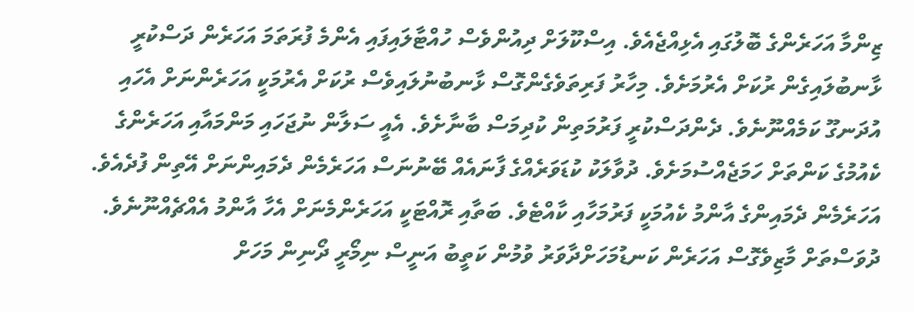ޒިންމާ އަހަރެންގެ ބޮލުގައި އެޅިއްޖެއެވެ. އިސްކޫލަށް ދިއުންވެސް ހުއްޓާލައިފައި އެންމެ ފުރަތަމަ އަހަރެން ދަސްކުރީ ޅާނބުލައިގެން ރުކަށް އެރުމަށެވެ. މިހާރު ފަރިތަވެގެންގޮސް ޅާނބުނުލައިވެސް ރުކަށް އެރުމަކީ އަހަރެންނަށް އެހައި އުދަނގޫ ކަމެއްނޫނެވެ. ދެންދަސްކުރީ ފަރުމަތިން ކުދިމަސް ބާނާށެވެ. އެއީ ސަލާން ނުޖަހައި މަންމައާއި އަހަރެންގެ ކެއުމުގެ ކަންތަށް ހަމަޖެއްސުމަށެވެ. ދުވާލަކު ކުޑަވަރެއްގެ ފާނައެއް ބޭނުނަސް އަހަރެމެން ދެމައިންނަށް އޭތިން ފުދެއެވެ. އަހަރެމެން ދެމައިންގެ އާންމު ކެއުމަކީ ފަރުމަހާއި ކާއްޓެވެ. ބަތާއި ރޮއްޓަކީ އަހަރެންމެނަށް އެހާ އާންމު އެއްޗެއްނޫނެވެ.
ދުވަސްތަށް މާޒިވެގޮސް އަހަރެން ކަނޑުމަހަށްދާވަރު ވުމުން ކަތީބު އަނީސް ނިމޯރީ ދޯނިން މަހަށް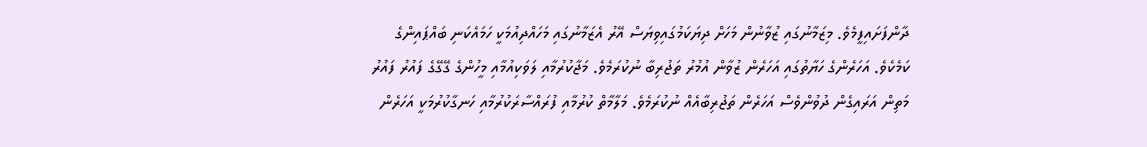ދާންފަށައިފީމެވެ. މިޒަމާނުގައި ޒުވާނުން މަހަށް ދިޔަކަމުގައިވިޔަސް އޭރު އެޒަމާނުގައި މަހައްދިއުމަކީ ހަމައެކަނި ބައްޕައިންގެ ކަމެކެވެ. އަހަރެންގެ ހަޔާތުގައި އަހަރެން ޒުވާން އުމުރު ތަޖުރިބާ ނުކުރަމެވެ. މަޖާކުރުމާއި ލަވަކިއުމާއި މީހުންގެ ގޭގޭގެ ފައުރު ފައުރު މަތިން އަރައިގެން ދުވުންވެސް އަހަރެން ތަޖުރިބާއެއް ނުކުރަމެވެ. މަލާމާތް ކުރުމާއި ފުރައްސާރަކުރުމާއި ހަނގާކުރުމަކީ އަހަރެން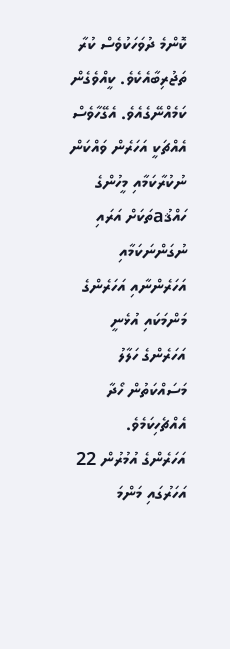ކޮންމެ ދުވަހަކުވެސް ކުރާ ތަޖުރިބާއެކެވެ. ކީއްވެގެން ކަމެއްނޭގެއެވެ. އެގޭހާވެސް އެއްޗަކީ އަހަރެން ވައްކަން ނުކުރާކަމާއި މީހުންގެ ހައްޤުaތަކަށް އަރައި ނުގަންނަކަމާއި އަހަރެންނާއި އަހަރެންގެ މަންމަކައި އުޅެނީ އަހަރެންގެ ހަލާލު މަސައްކަތުން ހޯދާ އެއްޗެހިކަމެވެ.
އަހަރެންގެ އުމުރުން 22 އަހަރުގައި މަންމަ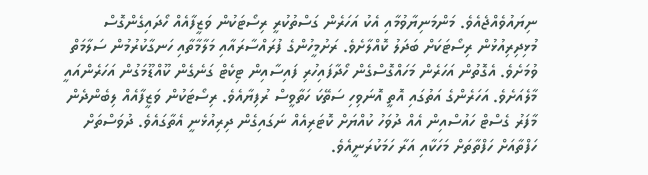ނިޔައުވެއްޖެއެވެ. މަންމަނިޔާވުމާއި އެކު އަހަރެން ގަސްތުކުރީ ރިސޯޓަކުން ވަޒީފާއެއް ހޯދައިގެންގޮސް މުޅިދިރިއުޅުން ރިސޯޓަކަށް ބަދަލު ކޮއްލާށެވެ. ރަށުމީހުންގެ ފުރައްސާރައާއި މަލާމާތާއި ހަނގާކުރުމުން ސަލާމަތް ވުމަށެވެ. އެގޮތުން އަހަރެން މަހައްގޮސްގެން ހޯދާފައިހުރި ފައިސާއިން ޓިކެޓް ގަނެގެން ކޫއްޑޫމަގުން އަހަރެންއައީ މާލެއަށެވެ. އަހަރެންގެ އަތުގައި އޮތީ އޮނަވިހި ސަތޭކަ ހަތާވީސް ރުފިޔާއެވެ. ރިސޯޓަކުން ވަޒީފާއެއް ލިބެންދެން މާފަރު ގެސްޓް ހައުސްއިން އެއް ދުވަހު ކުއްޔަށް ކޮޓަރިއެއް ނަގައިގެން ދިރިއުޅެނީ އެތާގައެވެ. ދުވަސްތަށް ހަފްތާއަށް ހަފްތާތަށް މަހަކާއި އަރާ ހަމަކުރަނީއެވެ.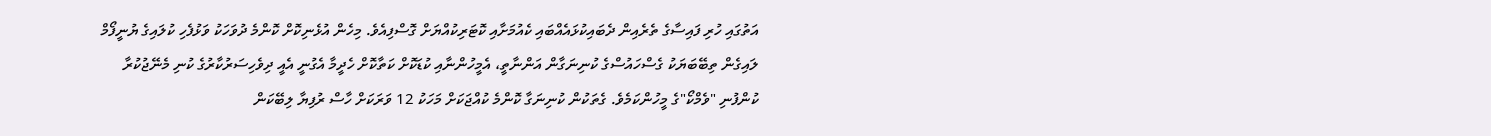އަތުގައި ހުރި ފައިސާގެ ތެރެއިން ދެބައިކުޅައެއްބައި ކެއުމަށާއި ކޮޓަރިކުއްޔަށް ގޮސްފިއެވެ. މިހެން އުޅެނިކޮށް ކޮންމެ ދުވަހަކު ވަޅުފެހި ކުލައިގެ ޔުނީފޯމް ލައިގެން ތިބޭބަޔަކު ގެސްހައުސްގެ ކުނިނަގާން އަންނާތީ، އެމީހުންނާއި ކުޑަކޮށް ކަތާކޮށް ހެދީމާ އެގުނީ އެއީ ދިވެހިސަރުކާރުގެ ކުނި މެނޭޖުކުރާ ކުންފުނި "ވެމްކޯ"ގެ މީހުންކަމެވެ. ގެތަކުން ކުނިނަގާ ކޮންމެ ކުއްޖަކަށް މަހަކު 12 ވަރަކަށް ހާސް ރުފިޔާ ލިބޭކަން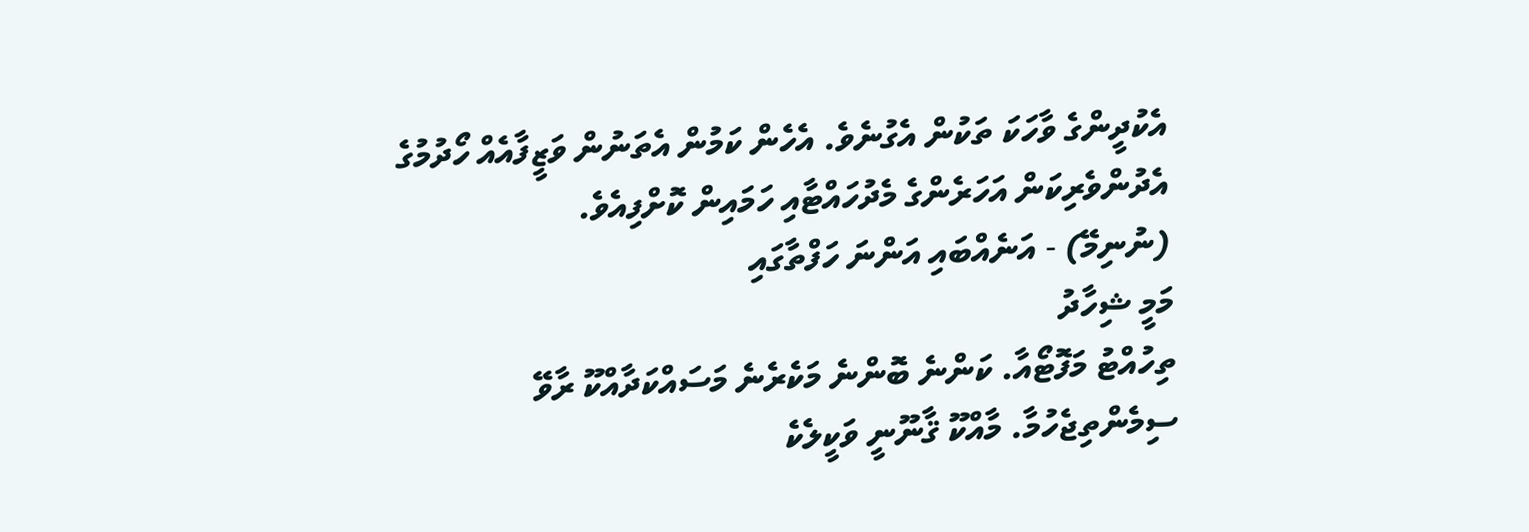އެކުދީންގެ ވާހަކަ ތަކުން އެގުނެވެ. އެހެން ކަމުން އެތަނުން ވަޒީފާއެއް ހޯދުމުގެ އެދުންވެރިކަން އަހަރެންގެ މެދުހައްޓާއި ހަމައިން ކޮށްފިއެވެ.
(ނުނިމޭ) - އަނެއްބައި އަންނަ ހަފްތާގައި
މަމީ ޝިހާދު
ތިހުއްޓު މަފޮޓޯއާ. ކަންނެ ބޮންނެ މަކެރެނެ މަސައްކަދާއްކޫ ރާވޭ ސިމެންތިޖެހުމާ. މާއްކޫ ޤާނޫނީ ވަކީލެކެ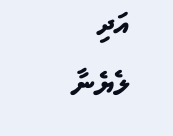އަދި ލެޔެނާ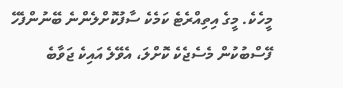މީހެކެ. މީގެ އިތިއްރެޓެ ކަމެކެ ސާފުކޮށްލެންނެ ބޭނުންފެހޭ ފޭސްބުކުން މެސެޖެކެ ކޮށްލަ، އެވޭލެ އައިކެ ޖަވާބެ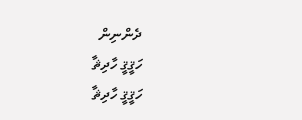ދެންނިން
ހަޤީޤީ ހާދިޘާ
ހަޤީޤީ ހާދިޘާ